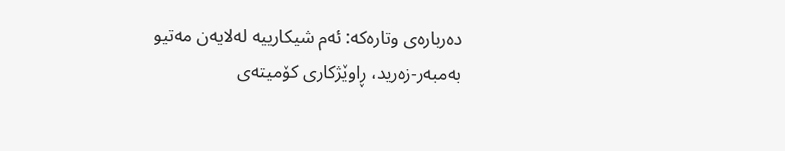دەربارەی وتارەکە: ئەم شیکارییە لەلایەن مەتیو بەمبەر-زەرید، ڕاوێژکاری کۆمیتەی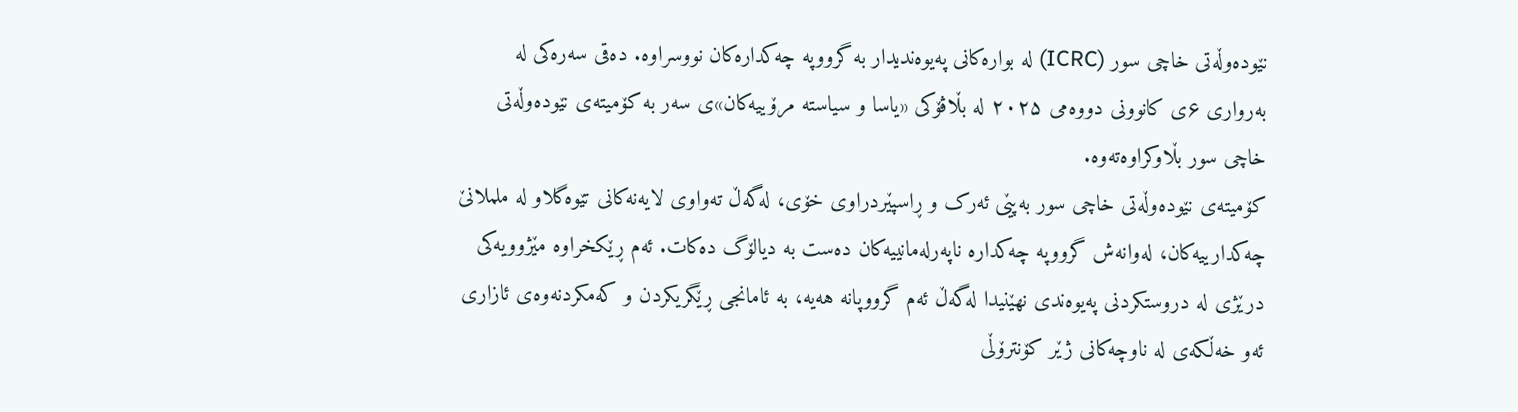نێودەوڵەتی خاچی سور (ICRC) لە بوارەکانی پەیوەندیدار بە گرووپە چەکدارەکان نووسراوە. دەقی سەرەکی لە بەرواری ۶ی کانوونی دووەمی ۲۰۲۵ لە بڵاڤۆکی «یاسا و سیاستە مرۆییەکان»ی سەر بە کۆمیتەی نێودەوڵەتی خاچی سور بڵاوکراوەتەوە.
کۆمیتەی نێودەوڵەتی خاچی سور بەپێی ئەرک و ڕاسپێردراوی خۆی، لەگەڵ تەواوی لایەنەکانی تێوەگلاو لە ململانێ چەکدارییەکان، لەوانەش گرووپە چەکدارە ناپەرلەمانییەکان دەست بە دیالۆگ دەکات. ئەم ڕێکخراوە مێژوویەکی درێژی لە دروستکردنی پەیوەندی نھێنیدا لەگەڵ ئەم گرووپانە هەیە، بە ئامانجی ڕێگریکردن و کەمکردنەوەی ئازاری ئەو خەڵکەی لە ناوچەکانی ژێر کۆنترۆڵی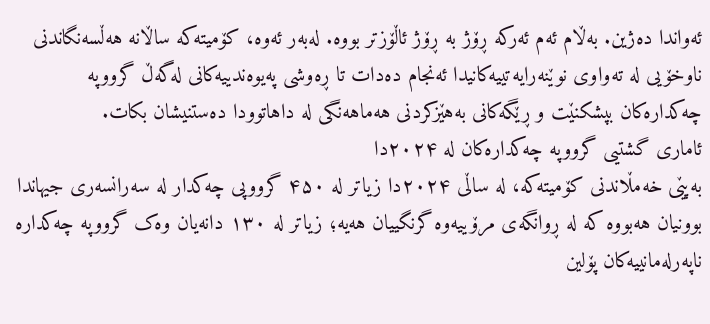ئەواندا دەژین. بەڵام ئەم ئەرکە ڕۆژ بە ڕۆژ ئاڵۆزتر بووە. لەبەر ئەوە، کۆمیتەکە ساڵانە هەڵسەنگاندنی ناوخۆیی لە تەواوی نوێنەرایەتییەکانیدا ئەنجام دەدات تا ڕەوشی پەیوەندییەکانی لەگەڵ گرووپە چەکدارەکان بپشکنێت و ڕێگەکانی بەهێزکردنی هەماهەنگی لە داهاتوودا دەستنیشان بکات.
ئاماری گشتیی گرووپە چەکدارەکان لە ۲۰۲۴دا
بەپێی خەمڵاندنی کۆمیتەکە، لە ساڵی ۲۰۲۴دا زیاتر لە ۴۵۰ گرووپی چەکدار لە سەرانسەری جیهاندا بوونیان هەبووە کە لە ڕوانگەی مرۆییەوە گرنگییان هەیە؛ زیاتر لە ۱۳۰ دانەیان وەک گرووپە چەکدارە ناپەرلەمانییەکان پۆلین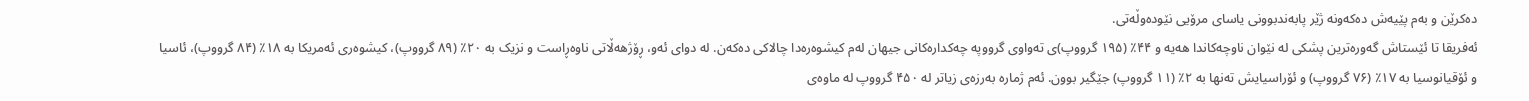دەکرێن و بەم پێیەش دەکەونە ژێر پابەندبوونی یاسای مرۆیی نێودەوڵەتی.
ئەفریقا تا ئێستاش گەورەترین پشکی لە نێوان ناوچەکاندا هەیە و ۴۴٪ (۱۹۵ گرووپ)ی تەواوی گرووپە چەکدارەکانی جیهان لەم کیشوەرەدا چالاکی دەکەن. لە دوای ئەو، ڕۆژهەڵاتی ناوەڕاست و نزیک بە ۲۰٪ (۸۹ گرووپ)، کیشوەری ئەمریکا بە ۱۸٪ (۸۴ گرووپ)، ئاسیا و ئۆقیانوسیا بە ۱۷٪ (۷۶ گرووپ) و ئۆراسیایش تەنها بە ۲٪ (۱۱ گرووپ) جێگیر بوون. ئەم ژمارە بەرزەی زیاتر لە ۴۵۰ گرووپ لە ماوەی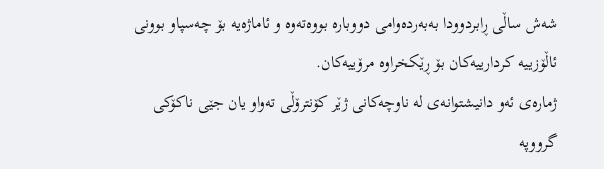شەش ساڵی ڕابردوودا بەبەردەوامی دووبارە بووەتەوە و ئاماژەیە بۆ چەسپاو بوونی ئاڵۆزییە کردارییەکان بۆ ڕێکخراوە مرۆییەکان.
ژمارەی ئەو دانیشتوانەی لە ناوچەکانی ژێر کۆنترۆڵی تەواو یان جێی ناکۆکی گرووپە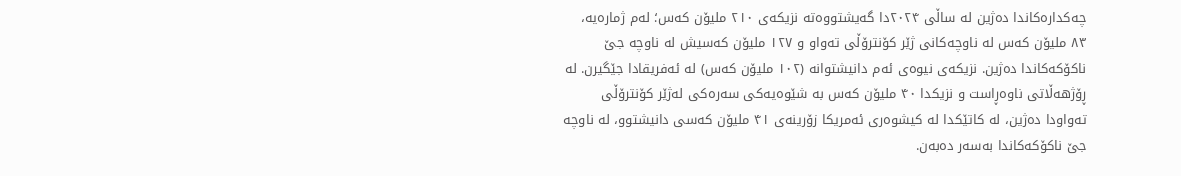چەکدارەکاندا دەژین لە ساڵی ۲۰۲۴دا گەیشتووەتە نزیکەی ۲۱۰ ملیۆن کەس؛ لەم ژمارەیە، ۸۳ ملیۆن کەس لە ناوچەکانی ژێر کۆنترۆڵی تەواو و ۱۲۷ ملیۆن کەسیش لە ناوچە جێ ناکۆکەکاندا دەژین. نزیکەی نیوەی ئەم دانیشتوانە (۱۰۲ ملیۆن کەس) لە ئەفریقادا جێگیرن. لە ڕۆژهەڵاتی ناوەڕاست و نزیکدا ۴۰ ملیۆن کەس بە شێوەیەکی سەرەکی لەژێر کۆنترۆڵی تەواودا دەژین، لە کاتێکدا لە کیشوەری ئەمریکا زۆرینەی ۴۱ ملیۆن کەسی دانیشتوو، لە ناوچە جێ ناکۆکەکاندا بەسەر دەبەن.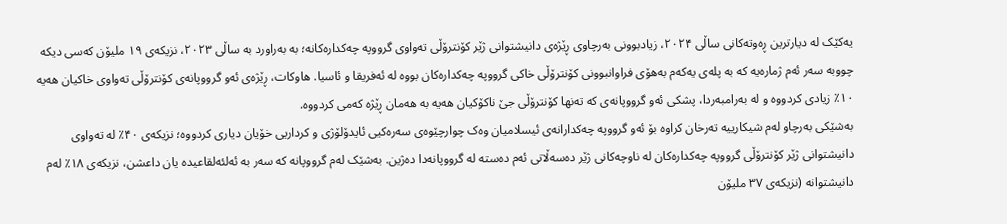یەکێک لە دیارترین ڕەوتەکانی ساڵی ۲۰۲۴، زیادبوونی بەرچاوی ڕێژەی دانیشتوانی ژێر کۆنترۆڵی تەواوی گرووپە چەکدارەکانە؛ بە بەراورد بە ساڵی ۲۰۲۳، نزیکەی ۱۹ ملیۆن کەسی دیکە چووبە سەر ئەم ژمارەیە کە بە پلەی یەکەم بەهۆی فراوانبوونی کۆنترۆڵی خاکی گرووپە چەکدارەکان بووە لە ئەفریقا و ئاسیا. هاوکات، ڕێژەی ئەو گرووپانەی کۆنترۆڵی تەواوی خاکیان هەیە ۱۰٪ زیادی کردووە و لە بەرامبەردا، پشکی ئەو گرووپانەی کە تەنها کۆنترۆڵی جێ ناکۆکیان هەیە بە هەمان ڕێژە کەمی کردووە.
بەشێکی بەرچاو لەم شیکارییە تەرخان کراوە بۆ ئەو گرووپە چەکدارانەی ئیسلامیان وەک چوارچێوەی سەرەکیی ئایدۆلۆژی و کرداریی خۆیان دیاری کردووە؛ نزیکەی ۴۰٪ لە تەواوی دانیشتوانی ژێر کۆنترۆڵی گرووپە چەکدارەکان لە ناوچەکانی ژێر دەسەڵاتی ئەم دەستە لە گرووپانەدا دەژین. بەشێک لەم گرووپانە کە سەر بە ئەلئەلقاعیدە یان داعشن، نزیکەی ۱۸٪ لەم دانیشتوانە (نزیکەی ۳۷ ملیۆن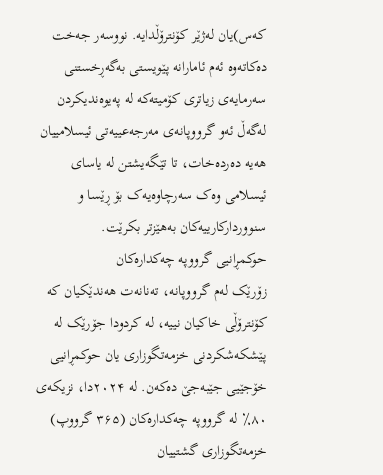کەس)یان لەژێر کۆنترۆڵدایە. نووسەر جەخت دەکاتەوە ئەم ئامارانە پێویستی بەگەڕخستنی سەرمایەی زیاتری کۆمیتەکە لە پەیوەندیکردن لەگەڵ ئەو گرووپانەی مەرجەعییەتی ئیسلامییان هەیە دەردەخات، تا تێگەیشتن لە یاسای ئیسلامی وەک سەرچاوەیەک بۆ ڕێسا و سنووردارکارییەکان بەهێزتر بکرێت.
حوکمڕانیی گرووپە چەکدارەکان
زۆرێک لەم گرووپانە، تەنانەت هەندێکیان کە کۆنترۆڵی خاکیان نییە، لە کردودا جۆرێک لە پێشکەشکردنی خزمەتگوزاری یان حوکمڕانیی خۆجێیی جێبەجێ دەکەن. لە ۲۰۲۴دا، نزیکەی ۸۰٪ لە گرووپە چەکدارەکان (۳۶۵ گرووپ) خزمەتگوزاری گشتییان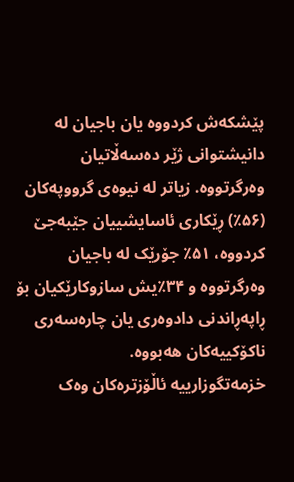پێشکەش کردووە یان باجیان لە دانیشتوانی ژێر دەسەڵاتیان وەرگرتووە. زیاتر لە نیوەی گرووپەکان (۵۶٪) ڕێکاری ئاسایشییان جێبەجێ کردووە، ۵۱٪ جۆرێک لە باجیان وەرگرتووە و ۳۴٪یش سازوکارێکیان بۆ ڕاپەڕاندنی دادوەری یان چارەسەری ناکۆکییەکان هەبووە.
خزمەتگوزارییە ئاڵۆزترەکان وەک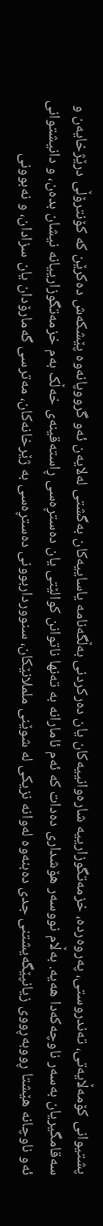پشتیوانی کۆمەڵایەتی، تەندروستی، پەروەردە، خزمەتگوزارییە شارەوانییەکان یان دەرکردنی بەڵگەنامە یاساییەکان بەگشتی لەلایەن ئەو گرووپانەوە پێشکەش دەکرێن کە کۆنترۆڵی درێژخایەن و سەقامگیریان بەسەر ناوچەکەدا هەیە. بەڵام نووسەر هۆشداری دەدات کە ئەم ئامارانە بە تەنها ناتوانن کوالێتی یان دەستڕەسی ڕاستەقینەی خەڵک بەم خزمەتگوزارییانە نیشان بدەن، و دانیشتوانی ئەو ناوچانە هێشتا ڕووبەڕووی زیانپێگەیشتنی جدی دەبنەوە لەوانە نزیکی لە شوێنی ململانێکان، سنوورداربوونی دەستڕەسی بە ژێرخانەکان، مەترسی گەمارۆدان یان سزادان، و نەبوونی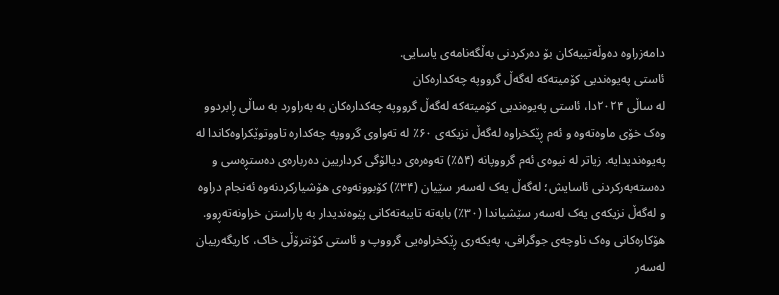دامەزراوە دەوڵەتییەکان بۆ دەرکردنی بەڵگەنامەی یاسایی.
ئاستی پەیوەندیی کۆمیتەکە لەگەڵ گرووپە چەکدارەکان
لە ساڵی ۲۰۲۴دا، ئاستی پەیوەندیی کۆمیتەکە لەگەڵ گرووپە چەکدارەکان بە بەراورد بە ساڵی ڕابردوو وەک خۆی ماوەتەوە و ئەم ڕێکخراوە لەگەڵ نزیکەی ۶۰٪ لە تەواوی گرووپە چەکدارە تاووتوێکراوەکاندا لە پەیوەندیدایە. زیاتر لە نیوەی ئەم گرووپانە (۵۴٪) تەوەرەی دیالۆگی کرداریین دەربارەی دەستڕەسی و دەستەبەرکردنی ئاسایش؛ لەگەڵ یەک لەسەر سێیان (۳۴٪) کۆبوونەوەی هۆشیارکردنەوە ئەنجام دراوە و لەگەڵ نزیکەی یەک لەسەر سێشیاندا (۳۰٪) بابەتە تایبەتەکانی پێوەندیدار بە پاراستن خراونەتەڕوو.
هۆکارەکانی وەک ناوچەی جوگرافی، پەیکەری ڕێکخراوەیی گرووپ و ئاستی کۆنترۆڵی خاک، کاریگەرییان لەسەر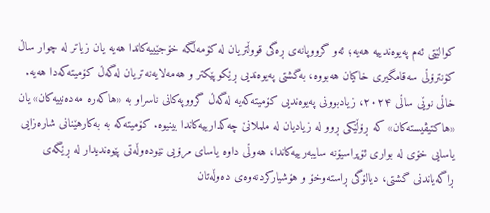کوالێتی ئەم پەیوەندییە هەیە؛ ئەو گرووپانەی ڕەگی قووڵتریان لە کۆمەڵگە خۆجێییەکاندا هەیە یان زیاتر لە چوار ساڵ کۆنترۆڵی سەقامگیری خاکیان هەبووە، بەگشتی پەیوەندیی ڕێکوپێکتر و هەمەلایەنەتریان لەگەڵ کۆمیتەکەدا هەیە.
خاڵی نوێی ساڵی ۲۰۲۴، زیادبوونی پەیوەندیی کۆمیتەکەیە لەگەڵ گرووپەکانی ناسراو بە «هاکەرە مەدەنییەکان» یان «هاکتیڤیستەکان» کە ڕۆڵێکی ڕوو لە زیادیان لە ململانێ چەکدارییەکاندا بینیوە. کۆمیتەکە بە بەکارهێنانی شارەزایی یاسایی خۆی لە بواری ئۆپراسیۆنە سایبەرییەکاندا، هەوڵی داوە یاسای مرۆیی نێودەوڵەتی پێوەندیدار لە ڕێگەی ڕاگەیاندنی گشتی، دیالۆگی ڕاستەوخۆ و هۆشیارکردنەوەی دەوڵەتان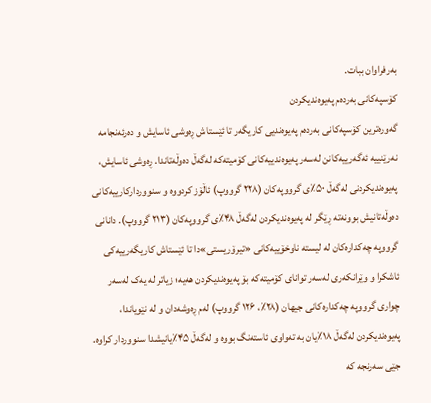بەرفراوان ببات.
کۆسپەکانی بەردەم پەیوەندیکردن
گەورەترین کۆسپەکانی بەردەم پەیوەندیی کاریگەر تا ئێستاش ڕەوشی ئاسایش و دەرئەنجامە نەرێنییە ئەگەرییەکانن لەسەر پەیوەندییەکانی کۆمیتەکە لەگەڵ دەوڵەتاندا. ڕەوشی ئاسایش، پەیوەندیکردنی لەگەڵ ۵۰٪ی گرووپەکان (۲۲۸ گرووپ) ئاڵۆز کردووە و سنووردارکارییەکانی دەوڵەتانیش بوونەتە ڕێگر لە پەیوەندیکردن لەگەڵ ۴۸٪ی گرووپەکان (۲۱۳ گرووپ). دانانی گرووپە چەکدارەکان لە لیستە ناوخۆییەکانی «تیرۆریستی»دا تا ئێستاش کاریگەرییەکی ئاشکرا و وێرانکەری لەسەر توانای کۆمیتەکە بۆ پەیوەندیکردن هەیە؛ زیاتر لە یەک لەسەر چواری گرووپە چەکدارەکانی جیهان (۲۸٪، ۱۲۶ گرووپ) لەم ڕەوشەدان و لە نێویاندا، پەیوەندیکردن لەگەڵ ۱۸٪یان بە تەواوی ئاستەنگ بووە و لەگەڵ ۴۵٪یانیشدا سنووردار کراوە.
جێی سەرنجە کە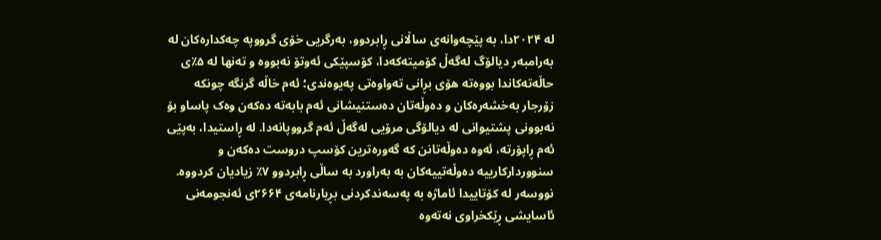لە ۲۰۲۴دا، بە پێچەوانەی ساڵانی ڕابردوو، بەرگریی خۆی گرووپە چەکدارەکان لە بەرامبەر دیالۆگ لەگەڵ کۆمیتەکەدا، کۆسپێکی ئەوتۆ نەبووە و تەنها لە ۵٪ی حاڵەتەکاندا بووەتە هۆی بڕانی تەواوەتی پەیوەندی؛ ئەم خاڵە گرنگە چونکە زۆرجار بەخشەرەکان و دەوڵەتان دەستنیشانی ئەم بابەتە دەکەن وەک پاساو بۆ نەبوونی پشتیوانی لە دیالۆگی مرۆیی لەگەڵ ئەم گرووپانەدا. لە ڕاستیدا، بەپێی ئەم ڕاپۆرتە، ئەوە دەوڵەتانن کە گەورەترین کۆسپ دروست دەکەن و سنووردارکارییە دەوڵەتییەکان بە بەراورد بە ساڵی ڕابردوو ۷٪ زیادیان کردووە.
نووسەر لە کۆتاییدا ئاماژە بە پەسەندکردنی بڕیارنامەی ۲۶۶۴ی ئەنجومەنی ئاسایشی ڕێکخراوی نەتەوە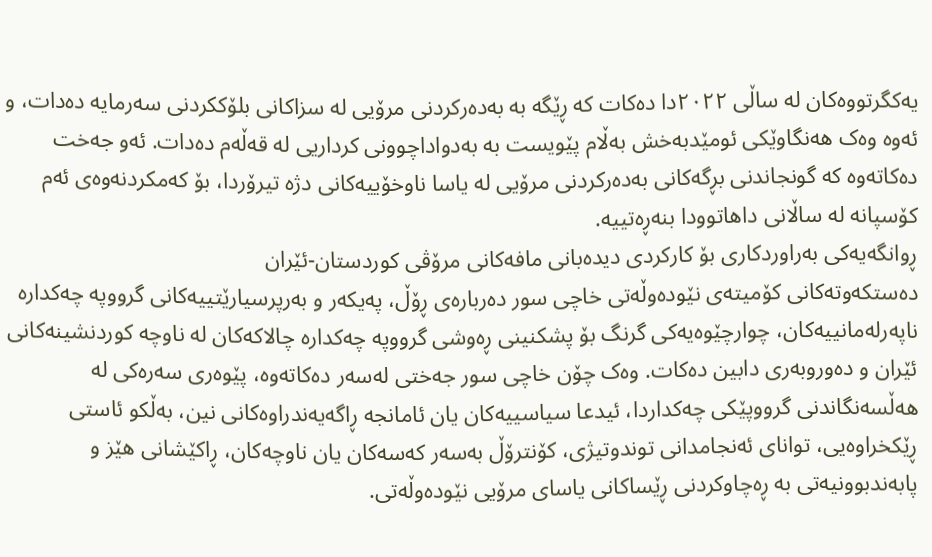یەکگرتووەکان لە ساڵی ۲۰۲۲دا دەکات کە ڕێگە بە بەدەرکردنی مرۆیی لە سزاکانی بلۆککردنی سەرمایە دەدات، و ئەوە وەک هەنگاوێکی ئومێدبەخش بەڵام پێویست بە بەدواداچوونی کرداریی لە قەڵەم دەدات. ئەو جەخت دەکاتەوە کە گونجاندنی بڕگەكانی بەدەرکردنی مرۆیی لە یاسا ناوخۆییەکانی دژە تیرۆردا، بۆ کەمکردنەوەی ئەم کۆسپانە لە ساڵانی داهاتوودا بنەڕەتییە.
ڕوانگەیەکی بەراوردکاری بۆ کارکردی دیدەبانی مافەکانی مرۆڤی کوردستان-ئێران
دەستکەوتەکانی کۆمیتەی نێودەوڵەتی خاچی سور دەربارەی ڕۆڵ، پەیکەر و بەرپرسیارێتییەکانی گرووپە چەکدارە ناپەرلەمانییەکان، چوارچێوەیەکی گرنگ بۆ پشکنینی ڕەوشی گرووپە چەکدارە چالاکەکان لە ناوچە کوردنشینەکانی ئێران و دەوروبەری دابین دەکات. وەک چۆن خاچی سور جەختی لەسەر دەکاتەوە، پێوەری سەرەکی لە هەڵسەنگاندنی گرووپێکی چەکداردا، ئیدعا سیاسییەکان یان ئامانجە ڕاگەیەندراوەکانی نین، بەڵکو ئاستی ڕێکخراوەیی، توانای ئەنجامدانی توندوتیژی، کۆنترۆڵ بەسەر کەسەکان یان ناوچەکان، ڕاکێشانی هێز و پابەندبوونیەتی بە ڕەچاوکردنی ڕێساکانی یاسای مرۆیی نێودەوڵەتی.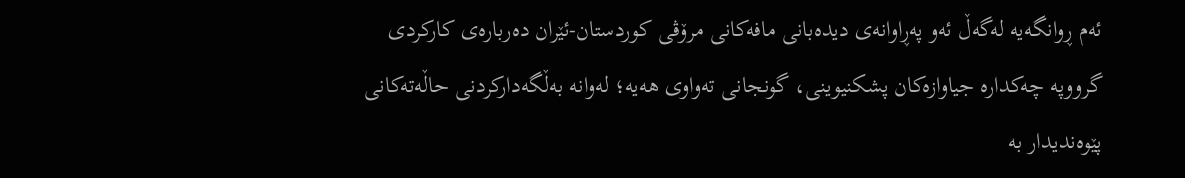ئەم ڕوانگەیە لەگەڵ ئەو پەڕاوانەی دیدەبانی مافەکانی مرۆڤی کوردستان-ئێران دەربارەی کارکردی گرووپە چەکدارە جیاوازەکان پشکنیوینی، گونجانی تەواوی هەیە؛ لەوانە بەڵگەدارکردنی حاڵەتەکانی پێوەندیدار بە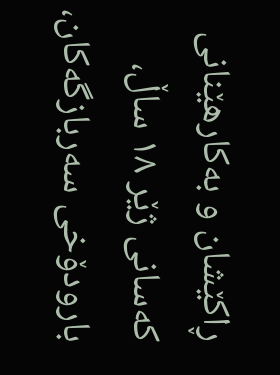ڕاکێشان و بەکارهێنانی کەسانی ژێر ۱۸ ساڵ، بارودۆخی سەربازگەکان،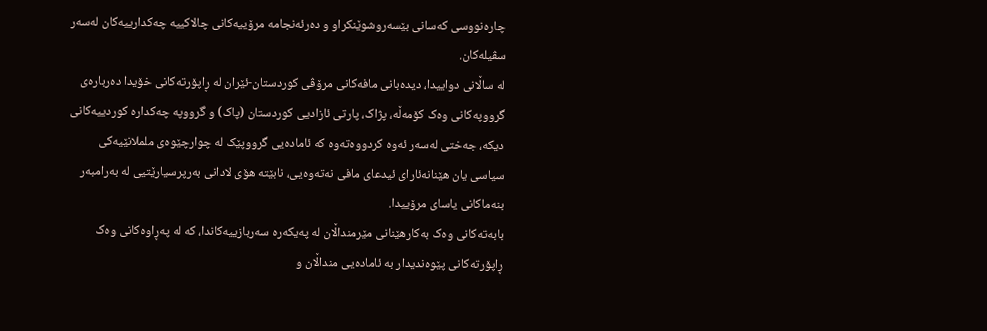چارەنووسی کەسانی بێسەروشوێنکراو و دەرئەنجامە مرۆییەکانی چالاکییە چەکدارییەکان لەسەر سڤیلەکان.
لە ساڵانی دواییدا، دیدەبانی مافەکانی مرۆڤی کوردستان-ئێران لە ڕاپۆرتەکانی خۆیدا دەربارەی گرووپەکانی وەک کۆمەڵە، پژاک، پارتی ئازادیی کوردستان (پاک) و گرووپە چەکدارە کوردییەکانی دیکە، جەختی لەسەر ئەوە کردووەتەوە کە ئامادەیی گرووپێک لە چوارچێوەی ململانێیەکی سیاسی یان هێنانەئارای ئیدعای مافی نەتەوەیی، نابێتە هۆی لادانی بەرپرسیارێتیی لە بەرامبەر بنەماکانی یاسای مرۆییدا.
بابەتەکانی وەک بەکارهێنانی مێرمنداڵان لە پەیکەرە سەربازییەکاندا، کە لە پەڕاوەکانی وەک ڕاپۆرتەکانی پێوەندیدار بە ئامادەیی منداڵان و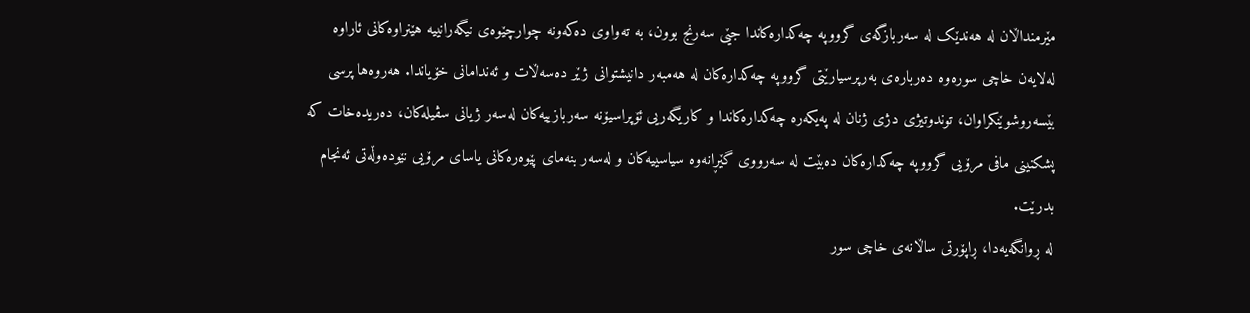مێرمنداڵان لە هەندێک لە سەربازگەی گرووپە چەکدارەکاندا جێی سەرنج بوون، بە تەواوی دەکەونە چوارچێوەی نیگەرانییە هێنراوەکانی ئاراوە لەلایەن خاچی سورەوە دەربارەی بەرپرسیارێتی گرووپە چەکدارەکان لە هەمبەر دانیشتوانی ژێر دەسەڵات و ئەندامانی خۆیاندا. هەروەها پرسی بێسەروشوێنکراوان، توندوتیژی دژی ژنان لە پەیکەرە چەکدارەکاندا و کاریگەریی ئۆپراسیۆنە سەربازییەکان لەسەر ژیانی سڤیلەکان، دەریدەخات کە پشکنینی مافی مرۆیی گرووپە چەکدارەکان دەبێت لە سەرووی گێڕانەوە سیاسییەکان و لەسەر بنەمای پێوەرەکانی یاسای مرۆیی نێودەوڵەتی ئەنجام بدرێت.
لە ڕوانگەیەدا، ڕاپۆرتی ساڵانەی خاچی سور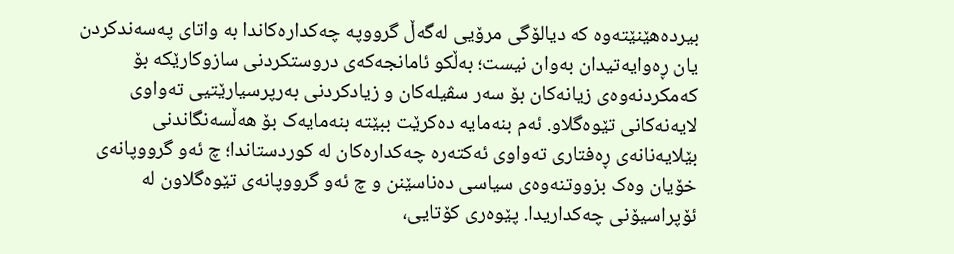بیردەهێنێتەوە کە دیالۆگی مرۆیی لەگەڵ گرووپە چەکدارەکاندا بە واتای پەسەندکردن یان ڕەوایەتیدان بەوان نیست؛ بەڵکو ئامانجەکەی دروستکردنی سازوکارێکە بۆ کەمکردنەوەی زیانەکان بۆ سەر سڤیلەکان و زیادکردنی بەرپرسیارێتیی تەواوی لایەنەکانی تێوەگلاو. ئەم بنەمایە دەکرێت ببێتە بنەمایەک بۆ هەڵسەنگاندنی بێلایەنانەی ڕەفتاری تەواوی ئەکتەرە چەکدارەکان لە کوردستاندا؛ چ ئەو گرووپانەی خۆیان وەک بزووتنەوەی سیاسی دەناسێنن و چ ئەو گرووپانەی تێوەگلاون لە ئۆپراسیۆنی چەکداریدا. پێوەری کۆتایی،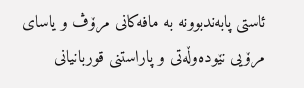ئاستی پابەندبوونە بە مافەکانی مرۆڤ و یاسای مرۆیی نێودەوڵەتی و پاراستنی قوربانیانی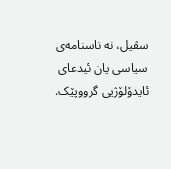سڤیل، نە ناسنامەی سیاسی یان ئیدعای ئایدۆلۆژیی گرووپێک.